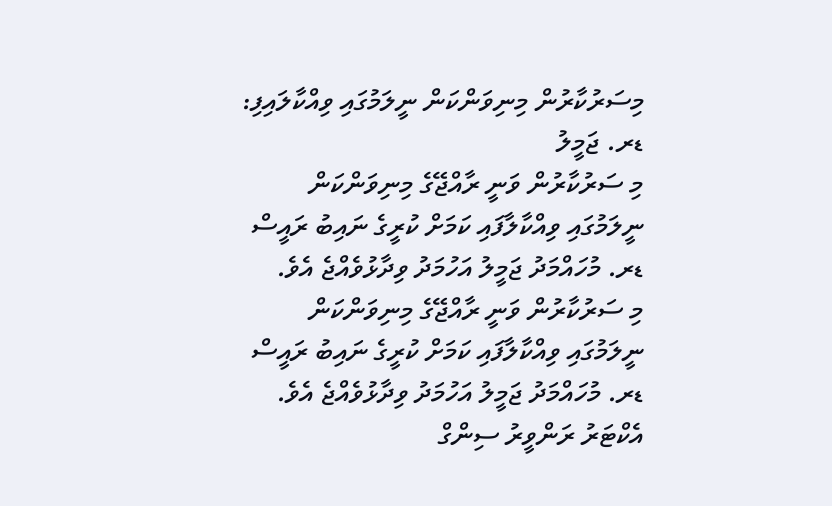މިސަރުކާރުން މިނިވަންކަން ނީލަމުގައި ވިއްކާލައިފި: ޑރ. ޖަމީލު
މި ސަރުކާރުން ވަނީ ރާއްޖޭގެ މިނިވަންކަން ނީލަމުގައި ވިއްކާލާފައި ކަމަށް ކުރީގެ ނައިބު ރައީސް ޑރ. މުހައްމަދު ޖަމީލު އަހުމަދު ވިދާޅުވެއްޖެ އެވެ.
މި ސަރުކާރުން ވަނީ ރާއްޖޭގެ މިނިވަންކަން ނީލަމުގައި ވިއްކާލާފައި ކަމަށް ކުރީގެ ނައިބު ރައީސް ޑރ. މުހައްމަދު ޖަމީލު އަހުމަދު ވިދާޅުވެއްޖެ އެވެ.
އެކްޓަރު ރަންވީރު ސިންގް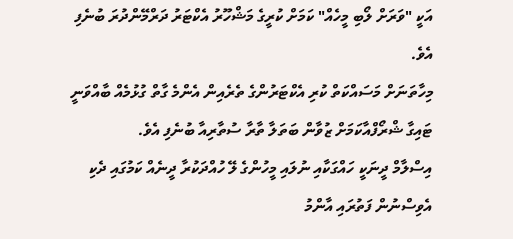އަކީ "ވަރަށް ލޯބި މީހެއް" ކަމަށް ކުރީގެ މަޝްހޫރު އެކްޓަރު ދަރްމޭންދުރަ ބުނެފި އެވެ.
މިހާތަނަށް މަސައްކަތް ކުރި އެކްޓަރުންގެ ތެރެއިން އެންމެ ގާތް ގުޅުމެއް ބާއްވަނީ ޓައިގާ ޝްރޯފްއާކަމަށް ޒުވާން ބަތަލާ ތާރާ ސުތާރިއާ ބުނެފި އެވެ.
އިސްލާމް ދީނަކީ ހައްގަކާއި ނުލައި މީހުންގެ ލޭ ހުއްދަކުރާ ދީނެއް ކަމުގައި ދެކި އެވިސްނުން ފަތުރައި އާންމު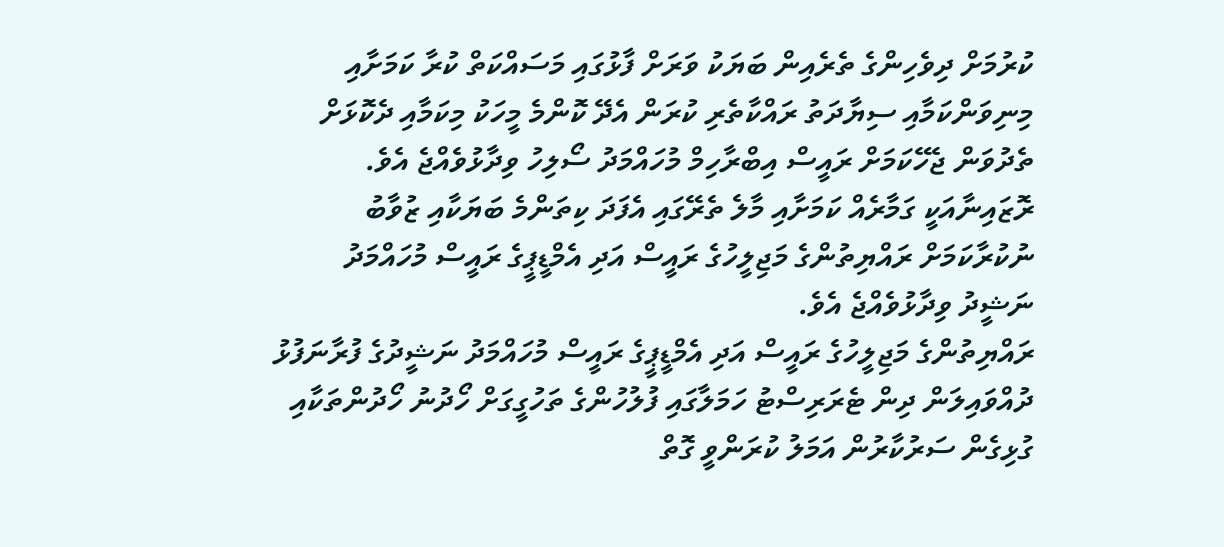ކުރުމަށް ދިވެހިންގެ ތެރެއިން ބަޔަކު ވަރަށް ފާޅުގައި މަސައްކަތް ކުރާ ކަމަށާއި މިނިވަންކަމާއި ސިޔާދަތު ރައްކާތެރި ކުރަން އެދޭ ކޮންމެ މީހަކު މިކަމާއި ދެކޮޅަށް ތެދުވަން ޖެހޭކަމަށް ރައީސް އިބްރާހިމް މުހައްމަދު ސޯލިހު ވިދާޅުވެއްޖެ އެވެ.
ރޮޒައިނާއަކީ ގަމާރެއް ކަމަށާއި މާލެ ތެރޭގައި އެފަދަ ކިތަންމެ ބަޔަކާއި ޒުވާބު ނުކުރާކަމަށް ރައްޔިތުންގެ މަޖިލީހުގެ ރައީސް އަދި އެމްޑީޕީގެ ރައީސް މުހައްމަދު ނަޝީދު ވިދާޅުވެއްޖެ އެވެ.
ރައްޔިތުންގެ މަޖިލީހުގެ ރައީސް އަދި އެމްޑީޕީގެ ރައީސް މުހައްމަދު ނަޝީދުގެ ފުރާނަފުޅު ދުއްވައިލަން ދިން ޓެރަރިސްޓު ހަމަލާގައި ފުލުހުންގެ ތަހުގީގަށް ހޯދުނު ހޯދުންތަކާއި ގުޅިގެން ސަރުކާރުން އަމަލު ކުރަންވީ ގޮތް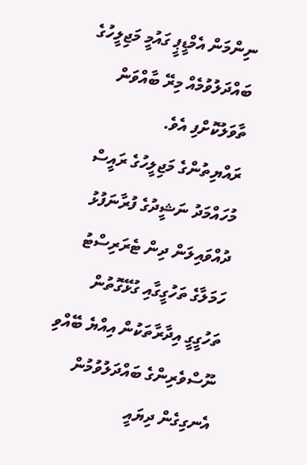ނިންމަން އެމްޑީޕީ ގައުމީ މަޖިލީހުގެ ބައްދަލުވުމެއް މިރޭ ބާއްވަން ތާވަލުކޮށްފި އެވެ.
ރައްޔިތުންގެ މަޖިލީހުގެ ރައީސް މުހައްމަދު ނަޝީދުގެ ފުރާނަފުޅު ދުއްވައިލަން ދިން ޓެރަރިސްޓު ހަމަލާގެ ތަހުގީގާއި ގުޅޭގޮތުން ތަހުގީގީ އިދާރާތަކުން އިއްޔެ ބޭއްވި ނޫސްވެރިންގެ ބައްދަލުވުމުން އެނގިގެން ދިޔައީ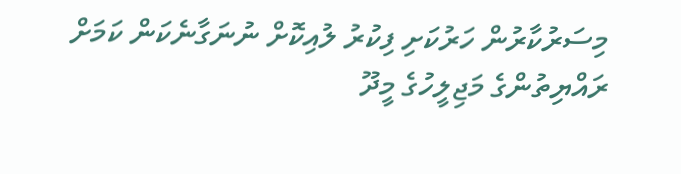މިސަރުކާރުން ހަރުކަށި ފިކުރު ލުއިކޮށް ނުނަގާނެކަން ކަމަށް ރައްޔިތުންގެ މަޖިލީހުގެ މީދޫ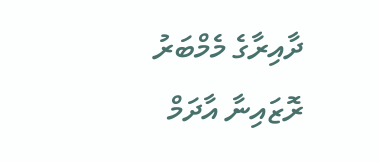ދާއިރާގެ މެމްބަރު ރޮޒައިނާ އާދަމް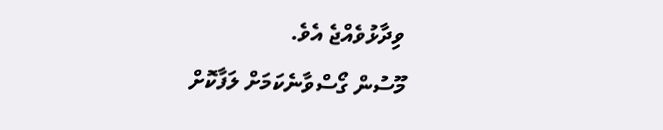ވިދާޅުވެއްޖެ އެވެ.
މޫސުން ގޯސްވާނެކަމަށް ލަފާކޮށް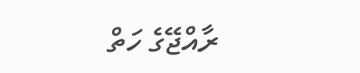ރާއްޖޭގެ ހަތް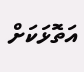އަތޮޅަކަށް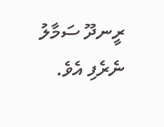ރީނދޫ ސަމާލު ނެރެފި އެވެ.